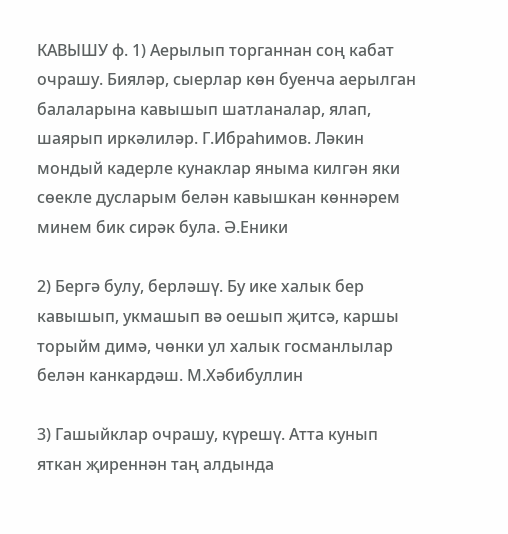КАВЫШУ ф. 1) Аерылып торганнан соң кабат очрашу. Бияләр, сыерлар көн буенча аерылган балаларына кавышып шатланалар, ялап, шаярып иркәлиләр. Г.Ибраһимов. Ләкин мондый кадерле кунаклар яныма килгән яки сөекле дусларым белән кавышкан көннәрем минем бик сирәк була. Ә.Еники

2) Бергә булу, берләшү. Бу ике халык бер кавышып, укмашып вә оешып җитсә, каршы торыйм димә, чөнки ул халык госманлылар белән канкардәш. М.Хәбибуллин

3) Гашыйклар очрашу, күрешү. Атта кунып яткан җиреннән таң алдында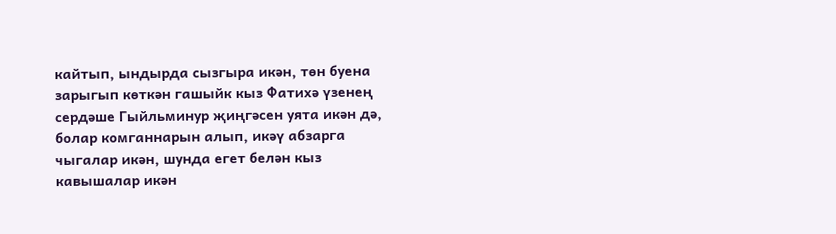кайтып, ындырда сызгыра икән, төн буена зарыгып көткән гашыйк кыз Фатихә үзенең сердәше Гыйльминур җиңгәсен уята икән дә, болар комганнарын алып, икәү абзарга чыгалар икән, шунда егет белән кыз кавышалар икән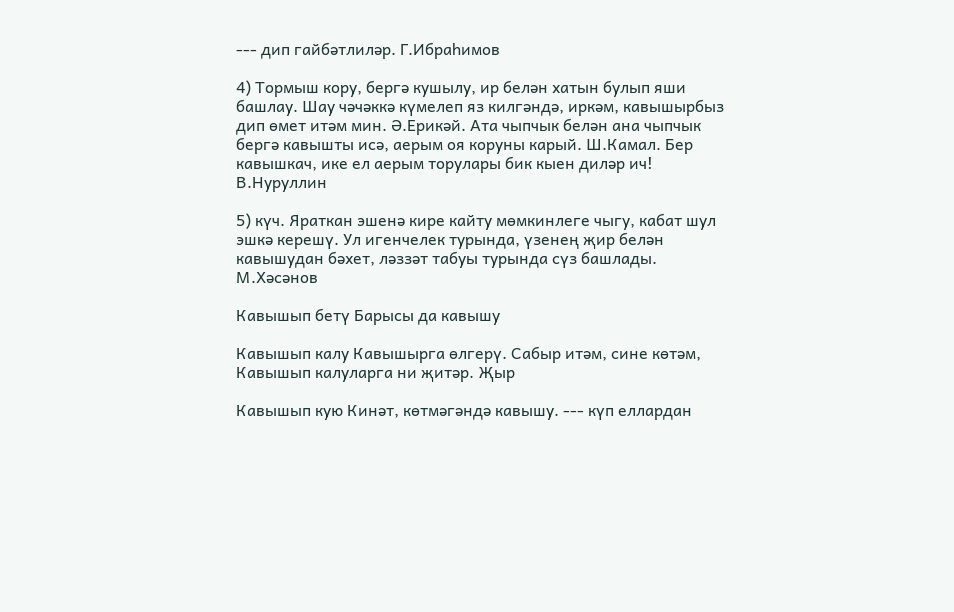--- дип гайбәтлиләр. Г.Ибраһимов

4) Тормыш кору, бергә кушылу, ир белән хатын булып яши башлау. Шау чәчәккә күмелеп яз килгәндә, иркәм, кавышырбыз дип өмет итәм мин. Ә.Ерикәй. Ата чыпчык белән ана чыпчык бергә кавышты исә, аерым оя коруны карый. Ш.Камал. Бер кавышкач, ике ел аерым торулары бик кыен диләр ич! В.Нуруллин

5) күч. Яраткан эшенә кире кайту мөмкинлеге чыгу, кабат шул эшкә керешү. Ул игенчелек турында, үзенең җир белән кавышудан бәхет, ләззәт табуы турында сүз башлады. М.Хәсәнов

Кавышып бетү Барысы да кавышу

Кавышып калу Кавышырга өлгерү. Сабыр итәм, сине көтәм, Кавышып калуларга ни җитәр. Җыр

Кавышып кую Кинәт, көтмәгәндә кавышу. --- күп еллардан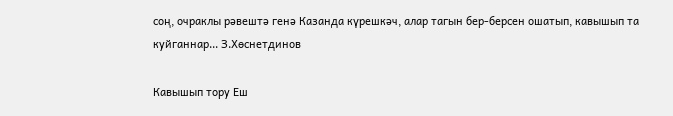соң, очраклы рәвештә генә Казанда күрешкәч, алар тагын бер-берсен ошатып, кавышып та куйганнар... З.Хөснетдинов

Кавышып тору Еш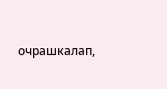очрашкалап,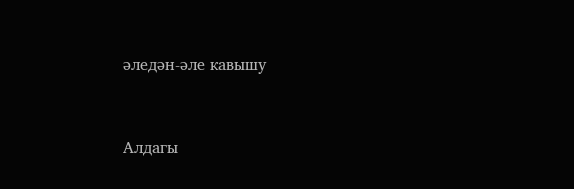әледән-әле кавышу



Алдагы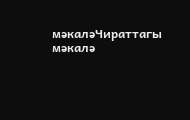мәкаләЧираттагы мәкалә